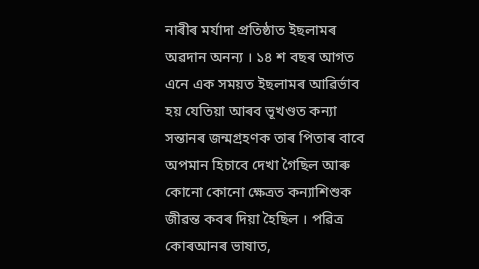নাৰীৰ মর্যাদা প্রতিষ্ঠাত ইছলামৰ অৱদান অনন্য । ১৪ শ বছৰ আগত এনে এক সময়ত ইছলামৰ আৱির্ভাব হয় যেতিয়া আৰব ভূখণ্ডত কন্যা সন্তানৰ জন্মগ্রহণক তাৰ পিতাৰ বাবে অপমান হিচাবে দেখা গৈছিল আৰু কোনো কোনো ক্ষেত্রত কন্যাশিশুক জীৱন্ত কবৰ দিয়া হৈছিল । পৱিত্র কোৰআনৰ ভাষাত,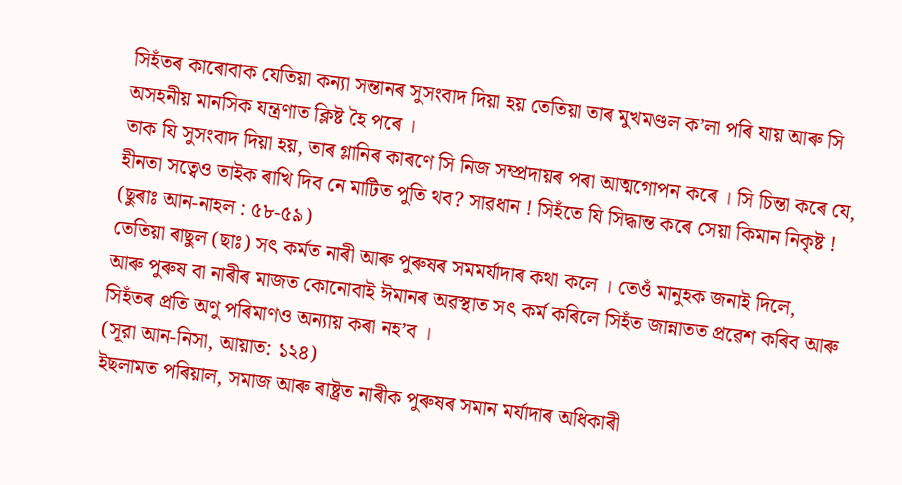সিহঁতৰ কাৰোবাক যেতিয়া কন্যা সন্তানৰ সুসংবাদ দিয়া হয় তেতিয়া তাৰ মুখমণ্ডল ক’লা পৰি যায় আৰু সি অসহনীয় মানসিক যন্ত্ৰণাত ক্লিষ্ট হৈ পৰে ।
তাক যি সুসংবাদ দিয়া হয়, তাৰ গ্লানিৰ কাৰণে সি নিজ সম্প্ৰদায়ৰ পৰা আত্মগোপন কৰে । সি চিন্তা কৰে যে, হীনতা সত্বেও তাইক ৰাখি দিব নে মাটিত পুতি থব? সাৱধান ! সিহঁতে যি সিদ্ধান্ত কৰে সেয়া কিমান নিকৃষ্ট !
(ছুৰাঃ আন-নাহল : ৫৮-৫৯)
তেতিয়া ৰাছুল (ছাঃ) সৎ কর্মত নাৰী আৰু পুৰুষৰ সমমর্যাদাৰ কথা কলে । তেওঁ মানুহক জনাই দিলে,
আৰু পুৰুষ বা নাৰীৰ মাজত কোনোবাই ঈমানৰ অৱস্থাত সৎ কৰ্ম কৰিলে সিহঁত জান্নাতত প্ৰৱেশ কৰিব আৰু সিহঁতৰ প্ৰতি অণু পৰিমাণও অন্যায় কৰা নহ’ব ।
(সূরা আন-নিসা, আয়াত: ১২৪)
ইছলামত পৰিয়াল, সমাজ আৰু ৰাষ্ট্ৰত নাৰীক পুৰুষৰ সমান মর্যাদাৰ অধিকাৰী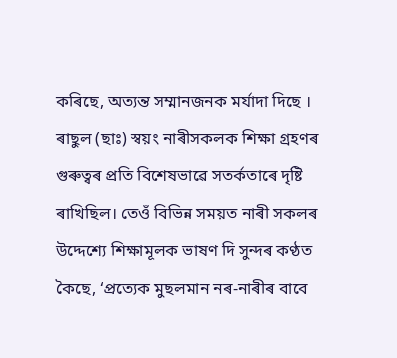কৰিছে, অত্যন্ত সম্মানজনক মর্যাদা দিছে । ৰাছুল (ছাঃ) স্বয়ং নাৰীসকলক শিক্ষা গ্রহণৰ গুৰুত্বৰ প্রতি বিশেষভাৱে সতর্কতাৰে দৃষ্টি ৰাখিছিল। তেওঁ বিভিন্ন সময়ত নাৰী সকলৰ উদ্দেশ্যে শিক্ষামূলক ভাষণ দি সুন্দৰ কণ্ঠত কৈছে, ‘প্রত্যেক মুছলমান নৰ-নাৰীৰ বাবে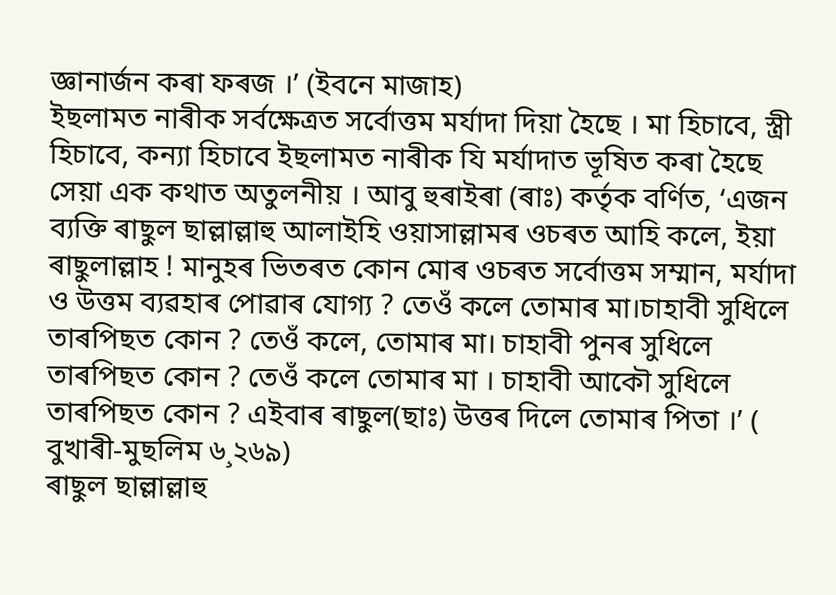জ্ঞানার্জন কৰা ফৰজ ।’ (ইবনে মাজাহ)
ইছলামত নাৰীক সর্বক্ষেত্রত সর্বোত্তম মর্যাদা দিয়া হৈছে । মা হিচাবে, স্ত্রী হিচাবে, কন্যা হিচাবে ইছলামত নাৰীক যি মর্যাদাত ভূষিত কৰা হৈছে সেয়া এক কথাত অতুলনীয় । আবু হুৰাইৰা (ৰাঃ) কর্তৃক বর্ণিত, ‘এজন ব্যক্তি ৰাছুল ছাল্লাল্লাহু আলাইহি ওয়াসাল্লামৰ ওচৰত আহি কলে, ইয়া ৰাছুলাল্লাহ ! মানুহৰ ভিতৰত কোন মোৰ ওচৰত সর্বোত্তম সম্মান, মর্যাদা ও উত্তম ব্যৱহাৰ পোৱাৰ যোগ্য ? তেওঁ কলে তোমাৰ মা।চাহাবী সুধিলে তাৰপিছত কোন ? তেওঁ কলে, তোমাৰ মা। চাহাবী পুনৰ সুধিলে তাৰপিছত কোন ? তেওঁ কলে তোমাৰ মা । চাহাবী আকৌ সুধিলে তাৰপিছত কোন ? এইবাৰ ৰাছুল(ছাঃ) উত্তৰ দিলে তোমাৰ পিতা ।’ ( বুখাৰী-মুছলিম ৬¸২৬৯)
ৰাছুল ছাল্লাল্লাহু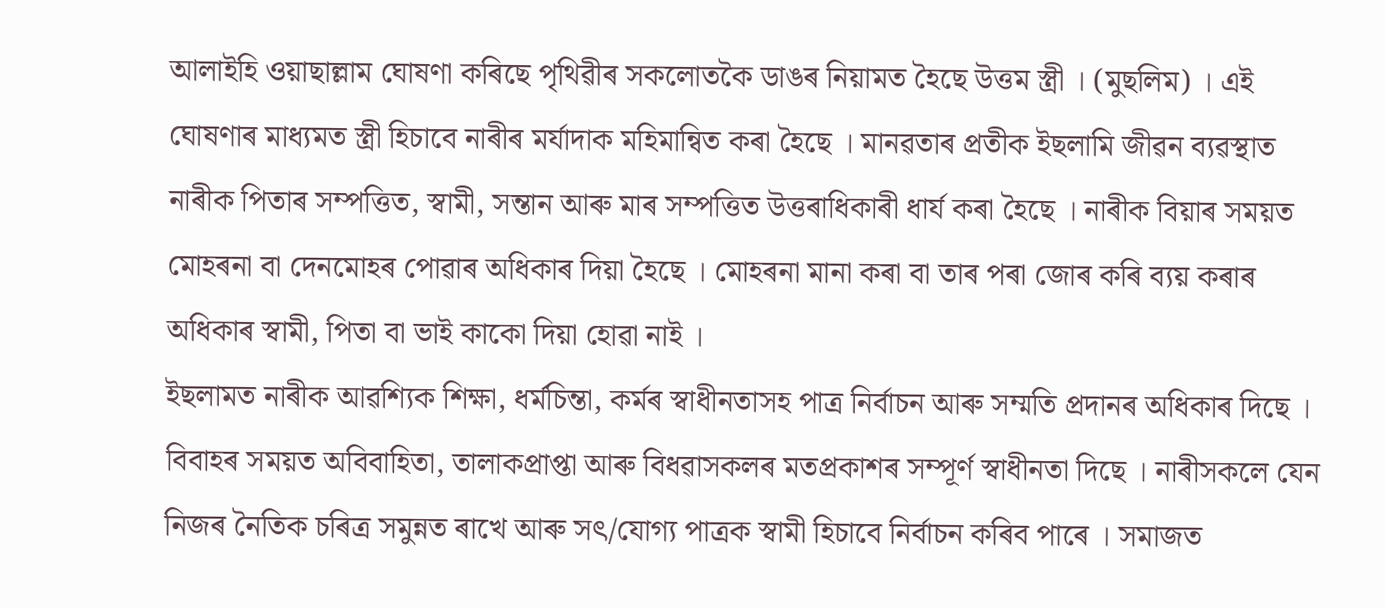আলাইহি ওয়াছাল্লাম ঘোষণা কৰিছে পৃথিৱীৰ সকলোতকৈ ডাঙৰ নিয়ামত হৈছে উত্তম স্ত্রী । (মুছলিম) । এই ঘোষণাৰ মাধ্যমত স্ত্রী হিচাবে নাৰীৰ মর্যাদাক মহিমান্বিত কৰা হৈছে । মানৱতাৰ প্ৰতীক ইছলামি জীৱন ব্যৱস্থাত নাৰীক পিতাৰ সম্পত্তিত, স্বামী, সন্তান আৰু মাৰ সম্পত্তিত উত্তৰাধিকাৰী ধার্য কৰা হৈছে । নাৰীক বিয়াৰ সময়ত মোহৰনা বা দেনমোহৰ পোৱাৰ অধিকাৰ দিয়া হৈছে । মোহৰনা মানা কৰা বা তাৰ পৰা জোৰ কৰি ব্যয় কৰাৰ অধিকাৰ স্বামী, পিতা বা ভাই কাকো দিয়া হোৱা নাই ।
ইছলামত নাৰীক আৱশ্যিক শিক্ষা, ধর্মচিন্তা, কর্মৰ স্বাধীনতাসহ পাত্র নির্বাচন আৰু সম্মতি প্রদানৰ অধিকাৰ দিছে । বিবাহৰ সময়ত অবিবাহিতা, তালাকপ্রাপ্তা আৰু বিধৱাসকলৰ মতপ্রকাশৰ সম্পূর্ণ স্বাধীনতা দিছে । নাৰীসকলে যেন নিজৰ নৈতিক চৰিত্র সমুন্নত ৰাখে আৰু সৎ/যোগ্য পাত্রক স্বামী হিচাবে নির্বাচন কৰিব পাৰে । সমাজত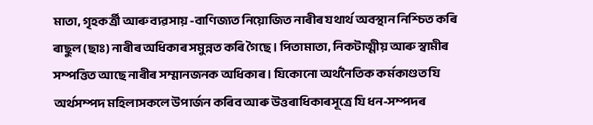মাতা, গৃহকর্ত্রী আৰু ব্যৱসায় -বাণিজ্যত নিয়োজিত নাৰীৰ যথার্থ অবস্থান নিশ্চিত কৰি ৰাছুল (ছাঃ) নাৰীৰ অধিকাৰ সমুন্নত কৰি গৈছে । পিতামাতা, নিকটাত্মীয় আৰু স্বামীৰ সম্পত্তিত আছে নাৰীৰ সম্মানজনক অধিকাৰ । যিকোনো অর্থনৈতিক কর্মকাণ্ডত যি অর্থসম্পদ মহিলাসকলে উপার্জন কৰিব আৰু উত্তৰাধিকাৰসূত্রে যি ধন-সম্পদৰ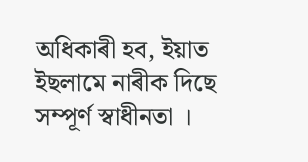অধিকাৰী হব, ইয়াত ইছলামে নাৰীক দিছে সম্পূর্ণ স্বাধীনতা ।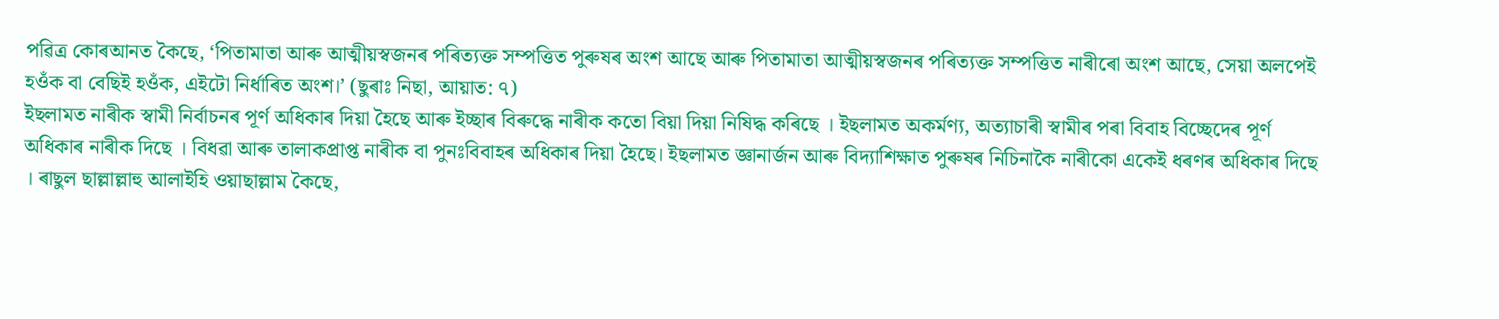পৱিত্র কোৰআনত কৈছে, ‘পিতামাতা আৰু আত্মীয়স্বজনৰ পৰিত্যক্ত সম্পত্তিত পুৰুষৰ অংশ আছে আৰু পিতামাতা আত্মীয়স্বজনৰ পৰিত্যক্ত সম্পত্তিত নাৰীৰো অংশ আছে, সেয়া অলপেই হওঁক বা বেছিই হওঁক, এইটো নির্ধাৰিত অংশ।’ (ছুৰাঃ নিছা, আয়াত: ৭)
ইছলামত নাৰীক স্বামী নির্বাচনৰ পূর্ণ অধিকাৰ দিয়া হৈছে আৰু ইচ্ছাৰ বিৰুদ্ধে নাৰীক কতো বিয়া দিয়া নিষিদ্ধ কৰিছে । ইছলামত অকর্মণ্য, অত্যাচাৰী স্বামীৰ পৰা বিবাহ বিচ্ছেদেৰ পূর্ণ অধিকাৰ নাৰীক দিছে । বিধৱা আৰু তালাকপ্রাপ্ত নাৰীক বা পুনঃবিবাহৰ অধিকাৰ দিয়া হৈছে। ইছলামত জ্ঞানার্জন আৰু বিদ্যাশিক্ষাত পুৰুষৰ নিচিনাকৈ নাৰীকো একেই ধৰণৰ অধিকাৰ দিছে । ৰাছুল ছাল্লাল্লাহু আলাইহি ওয়াছাল্লাম কৈছে,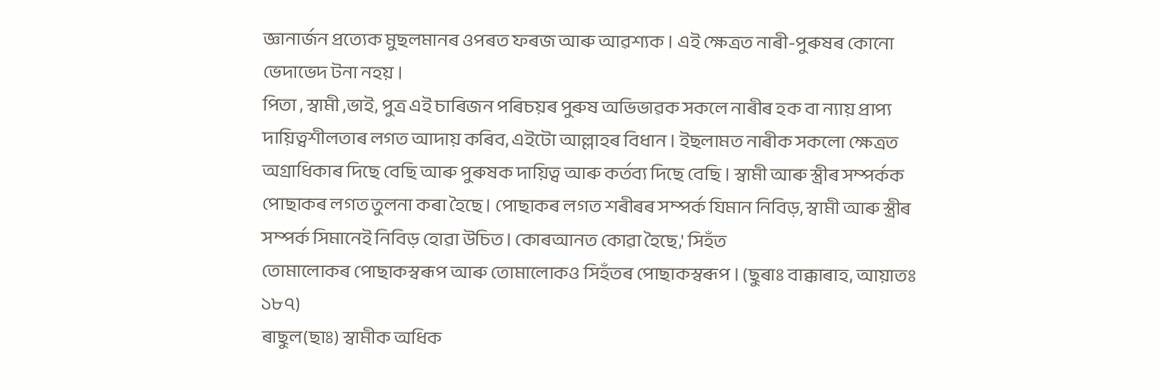জ্ঞানার্জন প্রত্যেক মুছলমানৰ ওপৰত ফৰজ আৰু আৱশ্যক । এই ক্ষেত্ৰত নাৰী-পুৰুষৰ কোনো ভেদাভেদ টনা নহয় ।
পিতা , স্বামী ,ভাই, পুত্ৰ এই চাৰিজন পৰিচয়ৰ পুৰুষ অভিভাৱক সকলে নাৰীৰ হক বা ন্যায় প্ৰাপ্য দায়িত্বশীলতাৰ লগত আদায় কৰিব, এইটো আল্লাহৰ বিধান । ইছলামত নাৰীক সকলো ক্ষেত্রত অগ্ৰাধিকাৰ দিছে বেছি আৰু পুৰুষক দায়িত্ব আৰু কৰ্তব্য দিছে বেছি । স্বামী আৰু স্ত্ৰীৰ সম্পৰ্কক পোছাকৰ লগত তুলনা কৰা হৈছে। পোছাকৰ লগত শৰীৰৰ সম্পৰ্ক যিমান নিবিড়, স্বামী আৰু স্ত্ৰীৰ সম্পৰ্ক সিমানেই নিবিড় হোৱা উচিত। কোৰআনত কোৱা হৈছে,' সিহঁত
তোমালোকৰ পোছাকস্বৰূপ আৰু তোমালোকও সিহঁতৰ পোছাকস্বৰূপ । (ছুৰাঃ বাক্কাৰাহ, আয়াতঃ ১৮৭)
ৰাছুল(ছাঃ) স্বামীক অধিক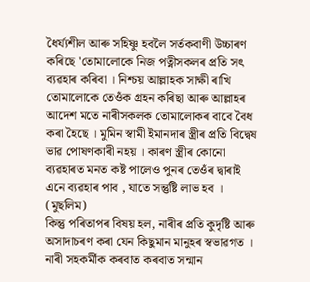ধৈৰ্য্যশীল আৰু সহিষ্ণু হবলৈ সৰ্তকবাণী উচ্চাৰণ কৰিছে 'তোমালোকে নিজ পত্নীসকলৰ প্ৰতি সৎ ব্যৱহাৰ কৰিবা । নিশ্চয় আল্লাহক সাক্ষী ৰাখি তোমালোকে তেওঁক গ্ৰহন কৰিছা আৰু আল্লাহৰ আদেশ মতে নাৰীসকলক তোমালোকৰ বাবে বৈধ কৰা হৈছে । মুমিন স্বামী ইমানদাৰ স্ত্ৰীৰ প্ৰতি বিদ্বেষ ভাৱ পোষণকাৰী নহয় । কাৰণ স্ত্ৰীৰ কোনো ব্যৱহাৰত মনত কষ্ট পালেও পুনৰ তেওঁৰ দ্বাৰাই এনে ব্যৱহাৰ পাব , যাতে সন্তুষ্টি লাভ হব । (মুছলিম)
কিন্তু পৰিতাপৰ বিষয় হল, নাৰীৰ প্ৰতি কুদৃষ্টি আৰু অসাদাচৰণ কৰা যেন কিছুমান মানুহৰ স্বভাৱগত । নাৰী সহকৰ্মীক কৰবাত কৰবাত সন্মান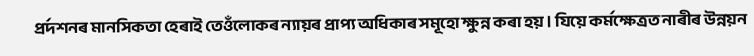প্ৰৰ্দশনৰ মানসিকতা হেৰাই তেওঁলোকৰ ন্যায়ৰ প্ৰাপ্য অধিকাৰ সমূহো ক্ষুন্ন কৰা হয় । যিয়ে কৰ্মক্ষেত্রত নাৰীৰ উন্নয়ন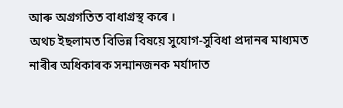আৰু অগ্ৰগতিত বাধাগ্ৰস্থ কৰে ।
অথচ ইছলামত বিভিন্ন বিষয়ে সুযোগ-সুবিধা প্ৰদানৰ মাধ্যমত নাৰীৰ অধিকাৰক সন্মানজনক মৰ্যাদাত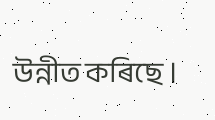উন্নীত কৰিছে ।